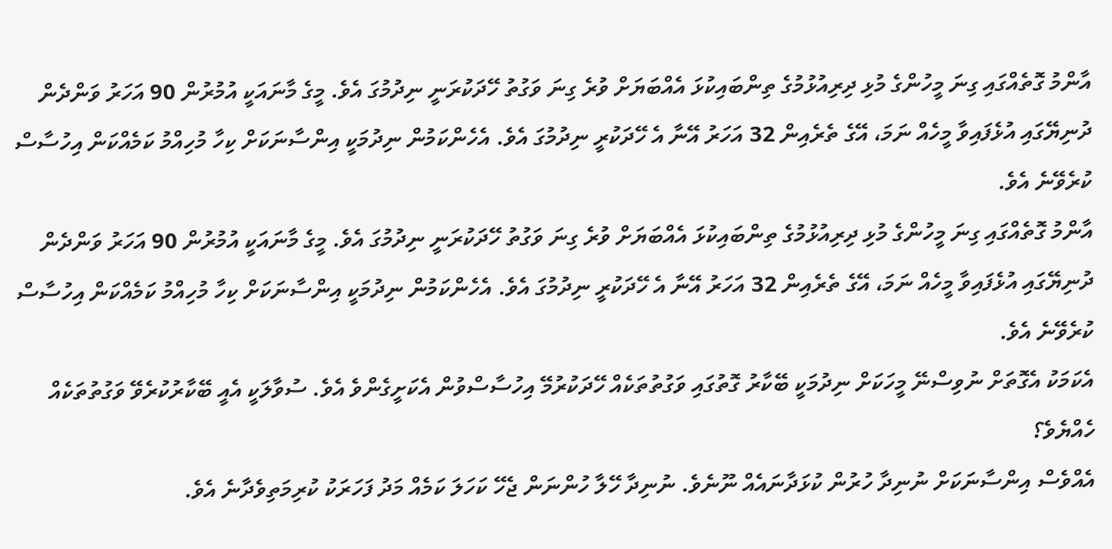އާންމު ގޮތެއްގައި ގިނަ މީހުންގެ މުޅި ދިރިއުޅުމުގެ ތިންބައިކުޅަ އެއްބަޔަށް ވުރެ ގިނަ ވަގުތު ހޭދަކުރަނީ ނިދުމުގަ އެވެ. މީގެ މާނައަކީ އުމުރުން 90 އަހަރު ވަންދެން ދުނިޔޭގައި އުޅެފައިވާ މީހެއް ނަމަ، އޭގެ ތެރެއިން 32 އަހަރު އޭނާ އެ ހޭދަކުރީ ނިދުމުގަ އެވެ. އެހެންކަމުން ނިދުމަކީ އިންސާނަކަށް ކިހާ މުހިއްމު ކަމެއްކަން އިހުސާސް ކުރެވޭނެ އެވެ.
އާންމު ގޮތެއްގައި ގިނަ މީހުންގެ މުޅި ދިރިއުޅުމުގެ ތިންބައިކުޅަ އެއްބަޔަށް ވުރެ ގިނަ ވަގުތު ހޭދަކުރަނީ ނިދުމުގަ އެވެ. މީގެ މާނައަކީ އުމުރުން 90 އަހަރު ވަންދެން ދުނިޔޭގައި އުޅެފައިވާ މީހެއް ނަމަ، އޭގެ ތެރެއިން 32 އަހަރު އޭނާ އެ ހޭދަކުރީ ނިދުމުގަ އެވެ. އެހެންކަމުން ނިދުމަކީ އިންސާނަކަށް ކިހާ މުހިއްމު ކަމެއްކަން އިހުސާސް ކުރެވޭނެ އެވެ.
އެކަމަކު އެގޮތަށް ނުވިސްނޭ މީހަކަށް ނިދުމަކީ ބޭކާރު ގޮތުގައި ވަގުތުތަކެއް ހޭދަކުރުމޭ އިހުސާސްވުން އެކަށީގެންވެ އެވެ. ސުވާލަކީ އެއީ ބޭކާރުކުރެވޭ ވަގުތުތަކެއް ހެއްޔެވެ؟
އެއްވެސް އިންސާނަކަށް ނުނިދާ ހުރުން ކުޅަދާނައެއް ނޫނެވެ. ނުނިދާ ހޭލާ ހުންނަން ޖެހޭ ކަހަލަ ކަމެއް މަދު ފަހަރަކު ކުރިމަތިވެދާނެ އެވެ.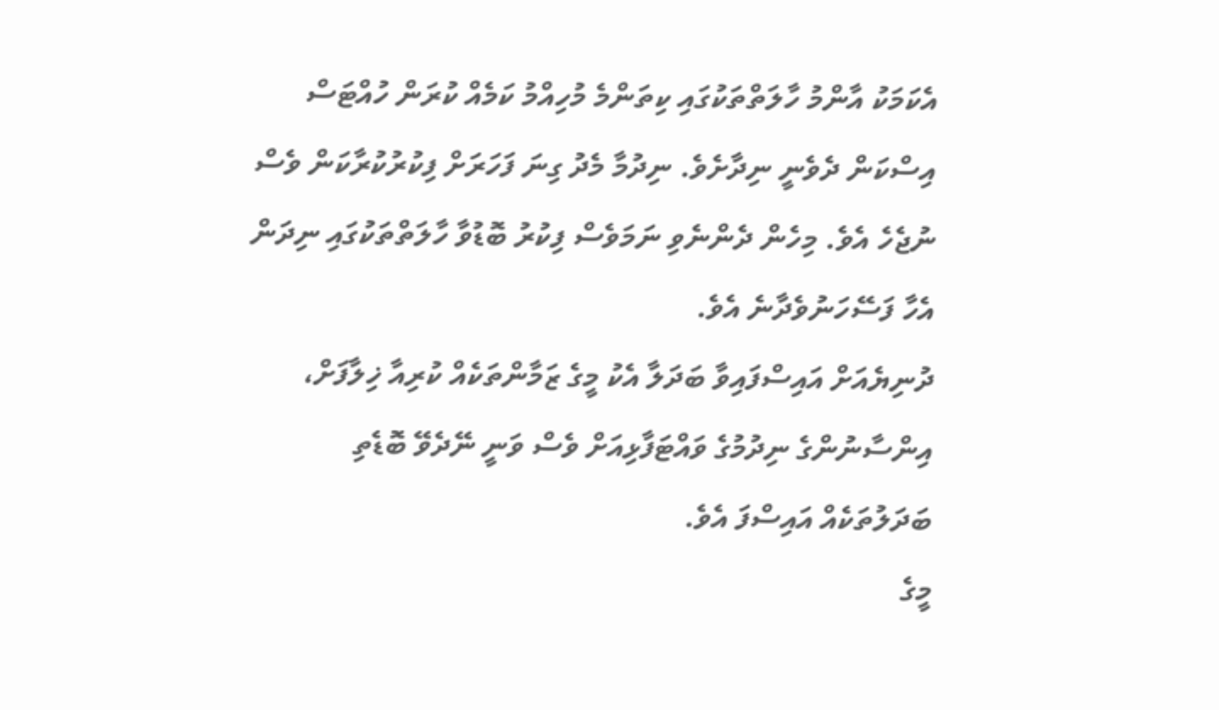އެކަމަކު އާންމު ހާލަތްތަކުގައި ކިތަންމެ މުހިއްމު ކަމެއް ކުރަން ހުއްޓަސް އިސްކަން ދެވެނީ ނިދާށެވެ. ނިދުމާ މެދު ގިނަ ފަހަރަށް ފިކުރުކުރާކަން ވެސް ނުޖެހެ އެވެ. މިހެން ދެންނެވި ނަމަވެސް ފިކުރު ބޮޑުވާ ހާލަތްތަކުގައި ނިދަން އެހާ ފަސޭހަނުވެދާނެ އެވެ.
ދުނިޔެއަށް އައިސްފައިވާ ބަދަލާ އެކު މީގެ ޒަމާންތަކެއް ކުރިއާ ޚިލާފަށް، އިންސާނުންގެ ނިދުމުގެ ވައްޓަފާޅިއަށް ވެސް ވަނީ ނޭދެވޭ ބޮޑެތި ބަދަލުތަކެއް އައިސްފަ އެވެ.
މީގެ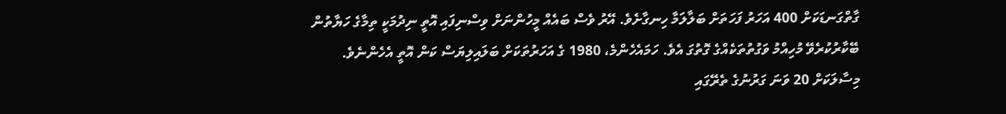ގާތްގަނޑަކަށް 400 އަހަރު ފަހަތަށް ބަލާލަމާ ހިނގާށެވެ. އޭރު ވެސް ބައެއް މީހުންނަށް ވިސްނިފައި އޮތީ ނިދުމަކީ ތިމާގެ ހަޔާތުން ބޭކާރުކުރެވޭ މުހިއްމު ވަގުތުތަކެއްގެ ގޮތުގަ އެވެ. ހަމައެހެންމެ، 1980 ގެ އަހަރުތަކަށް ބަލައިލިޔަސް ކަން އޮތީ އެހެންނެވެ.
މިސާލަކަށް 20 ވަނަ ގަރުނުގެ ތެރޭގައި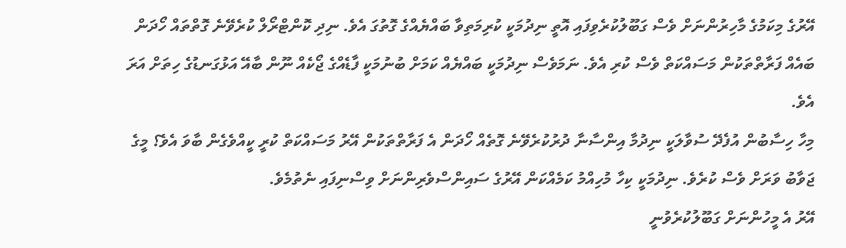އޭރުގެ މިކަމުގެ މާހިރުންނަށް ވެސް ގަބޫލުކުރެވިފައި އޮތީ ނިދުމަކީ ކުރިމަތިވާ ބައްޔެއްގެ ގޮތުގަ އެވެ. ނިދި ކޮންޓްރޯލް ކުރެވޭނެ ގޮތްތައް ހޯދަން ބައެއް ފަރާތްތަކުން މަސައްކަތް ވެސް ކުރި އެވެ. ނަމަވެސް ނިދުމަކީ ބައްޔެއް ކަމަށް ބުނުމަކީ ފާޑެއްގެ ޖޯކެއް ނޫން ބާއޭ އަޅުގަނޑުގެ ހިތަށް އަރަ އެވެ.
މިހާ ހިސާބުން އުފެދޭ ސުވާލަކީ ނިދުމާ އިންސާނާ ދުރުކުރެވޭނެ ގޮތެއް ހޯދަން އެ ފަރާތްތަކުން އޭރު މަސައްކަތް ކުރީ ކީއްވެގެން ބާވަ އެވެ؟ މީގެ ޖަވާބު ވަރަށް ވެސް ކުރެވެ. ނިދުމަކީ ކިހާ މުހިއްމު ކަމެއްކަން އޭރުގެ ސައިންސްވެރިންނަށް ވިސްނިފައި ނެތުމެވެ.
އޭރު އެ މީހުންނަށް ގަބޫލުކުރެވުނީ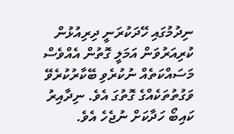ނިދުމުގައި ހޭދަކުރަނީ ދިރިއުޅުން ކުރިއަރުވަން އަމަލީ ގޮތުން އެއްވެސް މަސައްކަތެއް ނުކުރެވި ބޭކާރުކުރެވޭ ވަގުތުތަކެއްގެ ގޮތުގަ އެވެ. ނިދާއިރު ކައިބޯ ހަދާކަށް ނުޖެހެ އެވެ.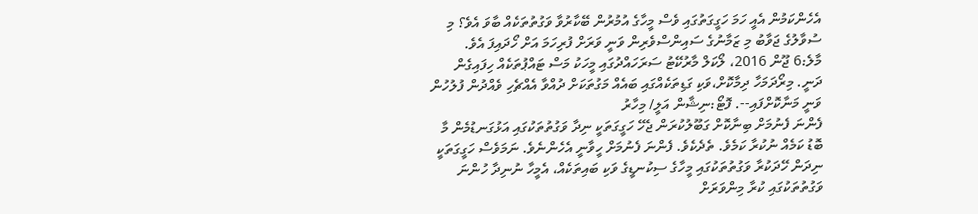އެހެންކަމުން އެއީ ހަމަ ހަގީގަތުގައި ވެސް މީހާގެ އުމުރުން ބޭކާރުވާ ވަގުތުތަކެއް ބާވަ އެވެ؟ މި ސުވާލުގެ ޖަވާބު މި ޒަމާނުގެ ސައިންސްވެރިން ވަނީ ވަރަށް ފުރިހަމަ އަށް ހޯދައިފަ އެވެ.
މާލެ:6 ޖޫން 2016، ލޯކަލް މާރުކޭޓު ސަރަހައްދުގައި މީހަކު މަސް ޓައްޕުތަކެއް ހިފައިގެން ދަނީ. މިރޯދަމަހާ ދިމާކޮށް،ވަކި ގަޑިތަކެއްގައި ބައެއް މަގުތަކަށް ދުއްވާ އެއްޗެހި ވެއްދުން ފުލުހުން ވަނީ މަނާކޮށްފައި--. ފޮޓޯ:ނިޝާން އަލީ/ މިހާރު
ފެންނަ ފެނުމަށް ބިނާކޮށް ގަބޫލުކުރަން ޖެހޭ ހަގީގަތަކީ ނިދާ ވަގުތުތަކުގައި އަޅުގަނޑުމެން މާ ބޮޑު ކަމެއް ނުކުރާ ކަމެވެ. ތެދެކެވެ. ފެންނަ ފެނުމަށް ހީވާނީ އެހެންނެވެ. ނަމަވެސް ހަގީގަތަކީ ނިދަން ހޭދަކުރާ ވަގުތުތަކުގައި މީހާގެ ސިކުނޑީގެ ވަކި ބައިތަކެއް، އެމީހާ ނުނިދާ ހުންނަ ވަގުތުތަކުގައި ކުރާ މިންވަރަށް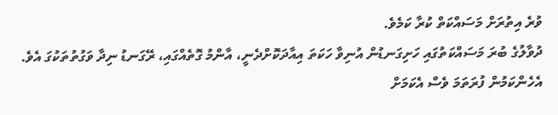ވުރެ އިތުރަށް މަސައްކަތް ކުރާ ކަމެވެ.
ދުވާލުގެ ބުރަ މަސައްކަތުގައި ހަށިގަނޑުން އުނިވާ ހަކަތަ އިއާދަކޮށްދެނީ، އާންމު ގޮތެއްގައި، ރޭގަނޑު ނިދާ ވަގުތުތަކުގަ އެވެ. އެހެންކަމުން ފުރަތަމަ ވެސް އެކަމަށް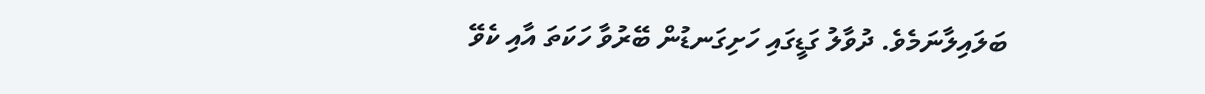ބަލައިލާނަމެވެ. ދުވާލު ގަޑީގައި ހަށިގަނޑުން ބޭރުވާ ހަކަތަ އާއި ކެވޭ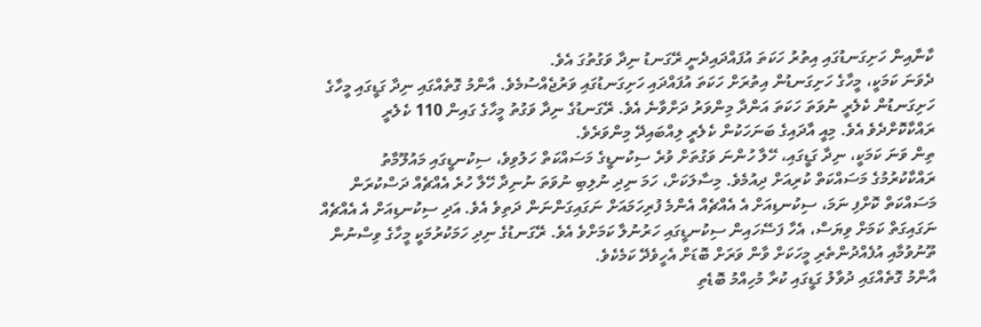ކާނާއިން ހަށިގަނޑުގައި އިތުރު ހަކަތަ އުފައްދައިދެނީ ރޭގަނޑު ނިދާ ވަގުތުގަ އެވެ.
ދެވަނަ ކަމަކީ، މީހާގެ ހަށިގަނޑުން އިތުރަށް ހަކަތަ އުފައްދައި ހަށިގަނޑުގައި ވަރުޖެއްސުމެވެ. އާންމު ގޮތެއްގައި ނިދާ ގަޑީގައި މީހާގެ ހަށިގަނޑުން ކެލެރީ ނުވަތަ ހަކަތަ އަންދާ މިންވަރު ދަށްވާނެ އެވެ. ރޭގަނޑުގެ ނިދާ ވަގުތު މީހާގެ ގައިން 110 ކެލެރީ ރައްކާކޮށްދެވެ އެވެ. މިއީ އާދައިގެ ބަނަހަކުން ކެލެރީ ލިއްބައިދޭ މިންވަރެވެ.
ތިން ވަނަ ކަމަކީ، ނިދާ ގަޑީގައި، ހޭލާ ހުންނަ ވަގުތަށް ވުރެ ސިކުނޑީގެ މަސައްކަތް ހަލުވިވެ، ސިކުނޑީގައި މައުލޫމާތު ރައްކާކުރުމުގެ މަސައްކަތް ކުރިއަށް ދިއުމެވެ. މިސާލަކަށް، ހަމަ ނިދި ނުލިބި ނުވަތަ ނުނިދާ ހޭލާ ހުރެ އެއްޗެއް ދަސްކުރަން މަސައްކަތް ކޮށްފި ނަމަ، ސިކުނޑިއަށް އެ އެއްޗެއް އެންމެ ފުރިހަމައަށް ނަގައިގަންނަން ދަތިވެ އެވެ. އަދި ސިކުނޑިއަށް އެ އެއްޗެއް ނަގައިގަތް ކަމަށް ވިޔަސް، އެހާ ފަސޭހައިން ސިކުނޑީގައި ހަރުނުލާ ކަމަށްވެ އެވެ. ރޭގަނޑުގެ ނިދި ހަމަކުރުމަކީ މީހާގެ ވިސްނުން ތޫނުވުމާއި އުފެއްދުންތެރި މީހަކަށް ވާން ވަރަށް ބޮޑަށް އެހީވެދޭ ކަމެކެވެ.
އާންމު ގޮތެއްގައި ދުވާލު ގަޑީގައި ކުރާ މުހިއްމު ބޮޑެތި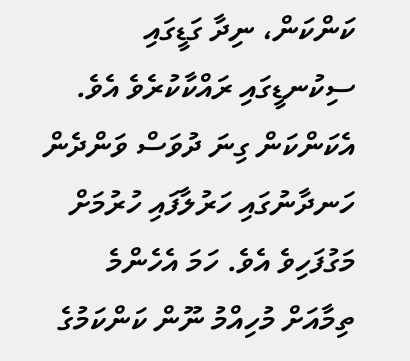ކަންކަން، ނިދާ ގަޑީގައި ސިކުނޑީގައި ރައްކާކުރެވެ އެވެ. އެކަންކަން ގިނަ ދުވަސް ވަންދެން ހަނދާނުގައި ހަރުލާފައި ހުރުމަށް މަގުފަހިވެ އެވެ. ހަމަ އެހެންމެ ތިމާއަށް މުހިއްމު ނޫން ކަންކަމުގެ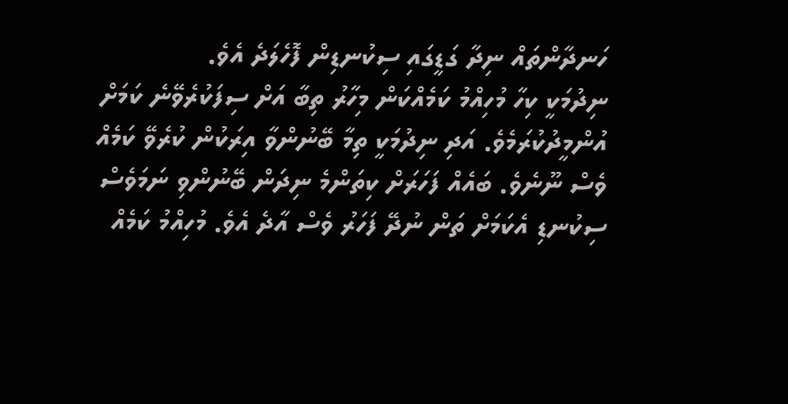ހަނދާންތައް ނިދާ ގަޑީގައި ސިކުނޑިން ފޮހެލަދެ އެވެ.
ނިދުމަކީ ކިހާ މުހިއްމު ކަމެއްކަން މިހާރު ތިބާ އަށް ސިފަކުރެވޭނެ ކަމަށް އުންމީދުކުރަމެވެ. އަދި ނިދުމަކީ ތިމާ ބޭނުންވާ އިރަކުން ކުރެވޭ ކަމެއް ވެސް ނޫނެވެ. ބައެއް ފަހަރަށް ކިތަންމެ ނިދަން ބޭނުންވި ނަމަވެސް ސިކުނޑި އެކަމަށް ތަން ނުދޭ ފަހަރު ވެސް އާދެ އެވެ. މުހިއްމު ކަމެއް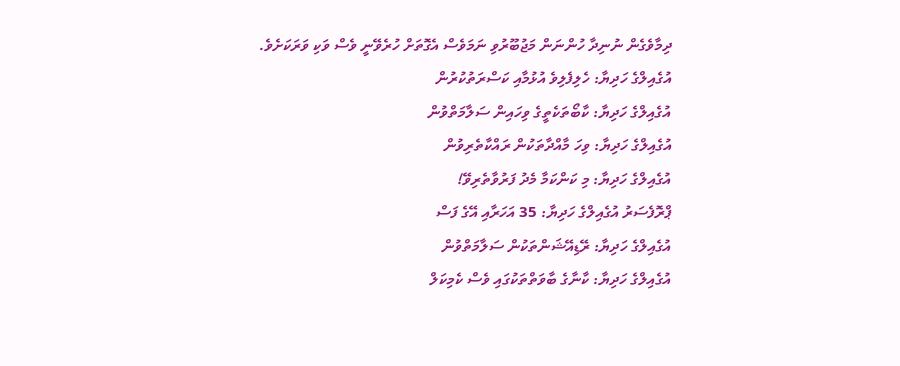ދިމާވެގެން ނުނިދާ ހުންނަން މަޖުބޫރުވި ނަމަވެސް އެގޮތަށް ހުރެވޭނީ ވެސް ވަކި ވަރަކަށެވެ.
އުގެއިލްގެ ހަދިޔާ: ހެލިފެލިވެ އުޅުމާއި ކަސްރަތުކުރުން
އުގެއިލްގެ ހަދިޔާ: ކާބޯތަކެތީގެ ވިހައިން ސަލާމަތްވުން
އުގެއިލްގެ ހަދިޔާ: ވިހަ މާއްދާތަކުން ރައްކާތެރިވުން
އުގެއިލްގެ ހަދިޔާ: މި ކަންކަމާ މެދު ފަރުވާތެރިވޭ!
ޕްރޮފެސަރު އުގެއިލްގެ ހަދިޔާ: 35 އަހަރާއި އޭގެ ފަސް
އުގެއިލްގެ ހަދިޔާ: ރޭޑިއޭޝަންތަކުން ސަލާމަތްވުން
އުގެއިލްގެ ހަދިޔާ: ކާނާގެ ބާވަތްތަކުގައި ވެސް ކެމިކަލް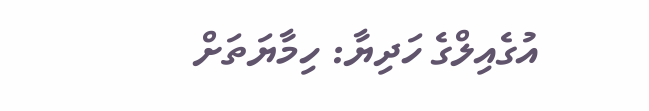އުގެއިލްގެ ހަދިޔާ: ހިމާޔަތަށް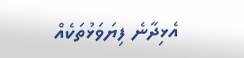އެޅިދާނެ ފިޔަވަޅުތަކެއް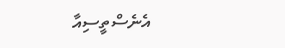އެނެސްތީސިއާ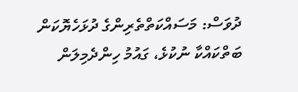ދުވަސް: މަސައްކަތްތެރިންގެ ދުޅަހެޔޮކަން
ބަތްކައްކާ ނުކުޅެ، ގައުމު ހިންދެމިލަން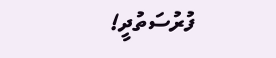ފުރުސަތުދީ!